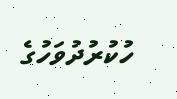ހުކުރުދުވަހުގެ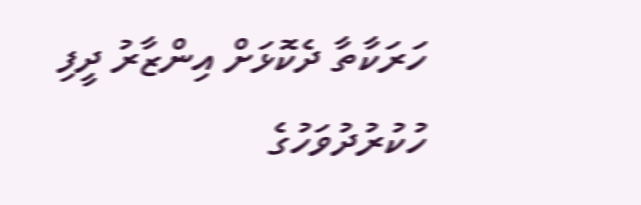ހަރަކާތާ ދެކޮޅަށް އިންޒާރު ދީފި
ހުކުރުދުވަހުގެ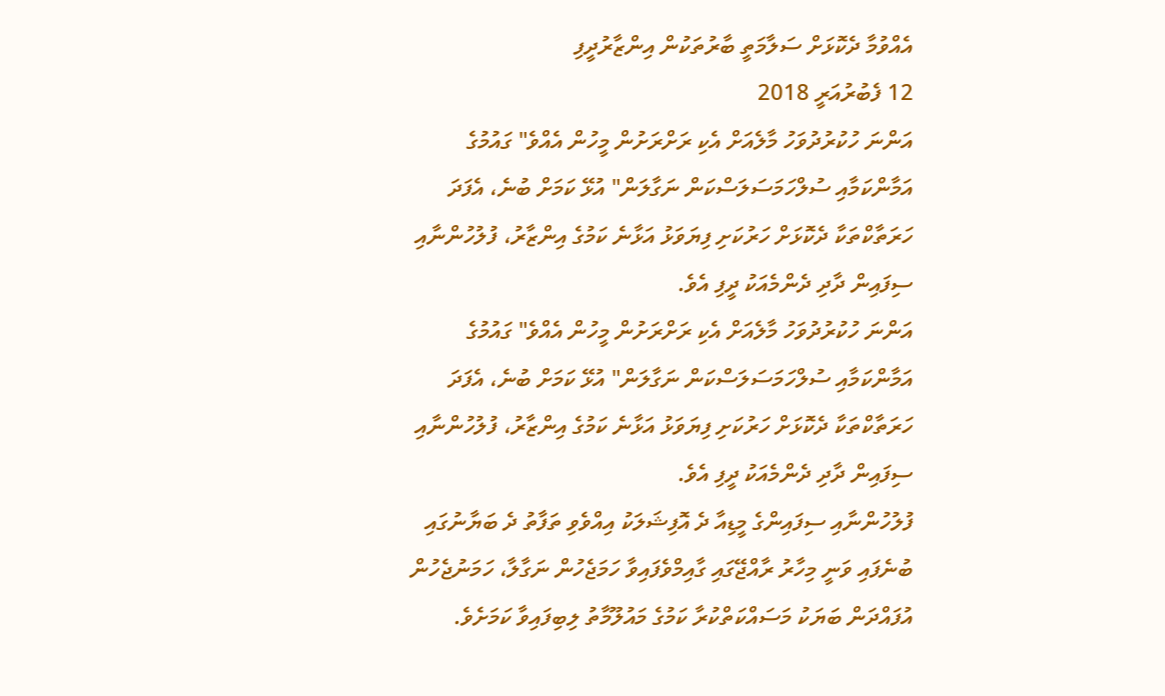އެއްވުމާ ދެކޮޅަށް ސަލާމަތީ ބާރުތަކުން އިންޒާރުދީފި
12 ފެބުރުއަރީ 2018
އަންނަ ހުކުރުދުވަހު މާލެއަށް އެކި ރަށްރަށުން މީހުން އެއްވެ" ގައުމުގެ އަމާންކަމާއި ސުލްހަމަސަލަސްކަން ނަގާލަން" އުޅޭ ކަމަށް ބުނެ، އެފަދަ ހަރަތާކްތަކާ ދެކޮޅަށް ހަރުކަށި ފިޔަވަޅު އަޅާނެ ކަމުގެ އިންޒާރު، ފުލުހުންނާއި ސިފައިން ދާދި ދެންމެއަކު ދީފި އެވެ.
އަންނަ ހުކުރުދުވަހު މާލެއަށް އެކި ރަށްރަށުން މީހުން އެއްވެ" ގައުމުގެ އަމާންކަމާއި ސުލްހަމަސަލަސްކަން ނަގާލަން" އުޅޭ ކަމަށް ބުނެ، އެފަދަ ހަރަތާކްތަކާ ދެކޮޅަށް ހަރުކަށި ފިޔަވަޅު އަޅާނެ ކަމުގެ އިންޒާރު، ފުލުހުންނާއި ސިފައިން ދާދި ދެންމެއަކު ދީފި އެވެ.
ފުލުހުންނާއި ސިފައިންގެ މީޑިއާ ދެ އޮފިޝަލަކު އިއްވެވި ތަފާތު ދެ ބަޔާނުގައި ބުނެފައި ވަނީ މިހާރު ރާއްޖޭގައި ގާއިމްވެފައިވާ ހަމަޖެހުން ނަގާލާ، ހަމަނުޖެހުން އުފައްދަން ބަޔަކު މަސައްކަތްކުރާ ކަމުގެ މައުލޫމާތު ލިބިފައިވާ ކަމަށެވެ.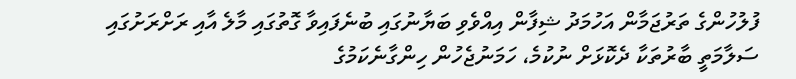ފުލުހުންގެ ތަރުޖަމާން އަހުމަދު ޝިފާން އިއްވެވި ބަޔާނުގައި ބުނެފައިވާ ގޮތުގައި މާލެ އާއި ރަށްރަށުގައި ސަލާމަތީ ބާރުތަކާ ދެކޮޅަށް ނުކުމެ، ހަމަނުޖެހުން ހިންގާނެކަމުގެ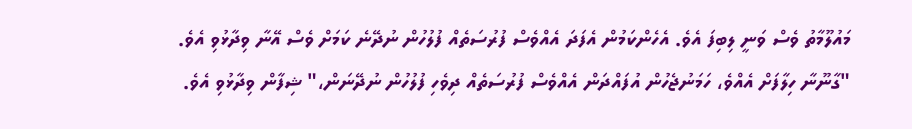މައުލޫމާތު ވެސް ވަނީ ލިބިފަ އެވެ. އެހެންކަމުން އެފަދަ އެއްވެސް ފުރުސަތެއް ފުލުހުން ނުދޭނެ ކަމަށް ވެސް އޭނާ ވިދާޅުވި އެވެ.
"ގާނޫނާ ހިލާފަށް އެއްވެ، ހަމަނުޖެހުން އުފައްދަން އެއްވެސް ފުރުސަތެއް ދިވެހި ފުލުހުން ނުދޭނަން،" ޝިފާން ވިދާޅުވި އެވެ.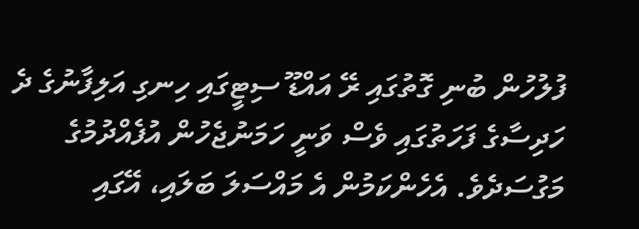ފުލުހުން ބުނި ގޮތުގައި ރޭ އައްޑޫ ސިޓީގައި ހިނގި އަލިފާނުގެ ދެ ހަދިސާގެ ފަހަތުގައި ވެސް ވަނީ ހަމަނުޖެހުން އުފެއްދުމުގެ މަގުސަދެވެ. އެހެންކަމުން އެ މައްސަލަ ބަލައި، އޭގައި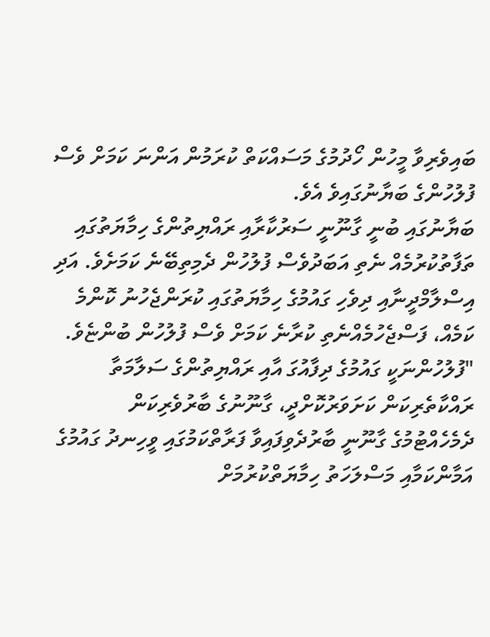ބައިވެރިވާ މީހުން ހޯދުމުގެ މަސައްކަތް ކުރަމުން އަންނަ ކަމަށް ވެސް ފުލުހުންގެ ބަޔާނުގައިވެ އެވެ.
ބަޔާނުގައި ބުނީ ގާނޫނީ ސަރުކާރާއި ރައްޔިތުންގެ ހިމާޔަތުގައި ތަފާތުކުރުމެއް ނެތި އަބަދުވެސް ފުލުހުން ދެމިތިބޭނެ ކަމަށެވެ. އަދި އިސްލާމްދީނާއި ދިވެހި ގައުމުގެ ހިމާޔަތުގައި ކުރަންޖެހުނު ކޮންމެ ކަމެއް، ފަސްޖެހުމެއްނެތި ކުރާނެ ކަމަށް ވެސް ފުލުހުން ބުންޏެވެ.
"ފުލުހުންނަކީ ގައުމުގެ ދިފާއުގަ އާއި ރައްޔިތުންގެ ސަލާމަތާ ރައްކާތެރިކަން ކަށަވަރުކޮށްދީ، ގާނޫނުގެ ބާރުވެރިކަން ދެމެހެއްޓުމުގެ ގާނޫނީ ބާރުދެވިފައިވާ ފަރާތްކަމުގައި ވީހިނދު ގައުމުގެ އަމާންކަމާއި މަސްލަހަތު ހިމާޔަތްކުރުމަށް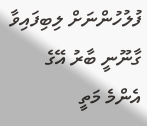ފުލުހުންނަށް ލިބިފައިވާ ގާނޫނީ ބާރު އޭގެ އެންމެ މަތީ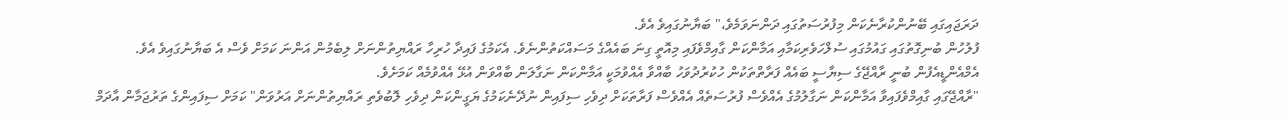ދަރަޖައިގައި ބޭނުންކުރާނެކަން މިފުރުސަތުގައި ދަންނަވަމެވެ،" ބަޔާނުގައިވެ އެވެ.
ފުލުހުން ބުނިގޮތުގައި ގައުމުގައި ސުލްހަވެރިކަމާއި އަމާންކަން ގާއިމްވެފައި މިއޮތީ ގިނަ ބައެއްގެ މަސައްކަތުންނެވެ. އެކަމުގެ ފައިދާ ހުރިހާ ރައްޔިތުންނަށް ލިބެމުން އަންނަ ކަމަށް ވެސް އެ ބަޔާނުގައިވެ އެވެ.
އެމްއެންޑީއެފުން ބުނީ ރާއްޖޭގެ ސިޔާސީ ބައެއް ފަރާތްތަކުން ހުކުރުދުވަހު ބާއްވާ އެއްވުމަކީ އަމާންކަން ނަގާލަން ބާއްވަން އުޅޭ އެއްވުމެއް ކަމަށެވެ.
"ރާއްޖޭގައި ގާއިމްވެފައިވާ އަމާންކަން ނަގާލުމުގެ އެއްވެސް ފުރުސަތެއް އެއްވެސް ފަރާތަކަށް ދިވެހި ސިފައިން ނުދޭނެކަމުގެ ޔަގީންކަން ދިވެހި ލޮބުވެތި ރައްޔިތުންނަށް އަރުވަން" ކަމަށް ސިފައިންގެ ތަރުޖަމާން އާދަމް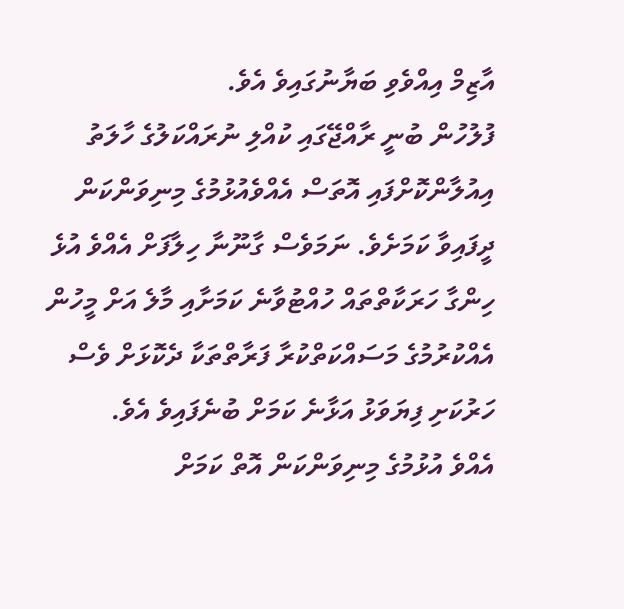އާޒިމް އިއްވެވި ބަޔާނުގައިވެ އެވެ.
ފުލުހުން ބުނީ ރާއްޖޭގައި ކުއްލި ނުރައްކަލުގެ ހާލަތު އިއުލާންކޮށްފައި އޮތަސް އެއްވެއުޅުމުގެ މިނިވަންކަން ދީފައިވާ ކަމަށެވެ. ނަމަވެސް ގާނޫނާ ހިލާފަށް އެއްވެ އުޅެ ހިންގާ ހަރަކާތްތައް ހުއްޓުވާނެ ކަމަށާއި މާލެ އަށް މީހުން އެއްކުރުމުގެ މަސައްކަތްކުރާ ފަރާތްތަކާ ދެކޮޅަށް ވެސް ހަރުކަށި ފިޔަވަޅު އަޅާނެ ކަމަށް ބުނެފައިވެ އެވެ.
އެއްވެ އުޅުމުގެ މިނިވަންކަން އޮތް ކަމަށް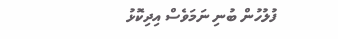ފުލުހުން ބުނި ނަމަވެސް އިދިކޮޅު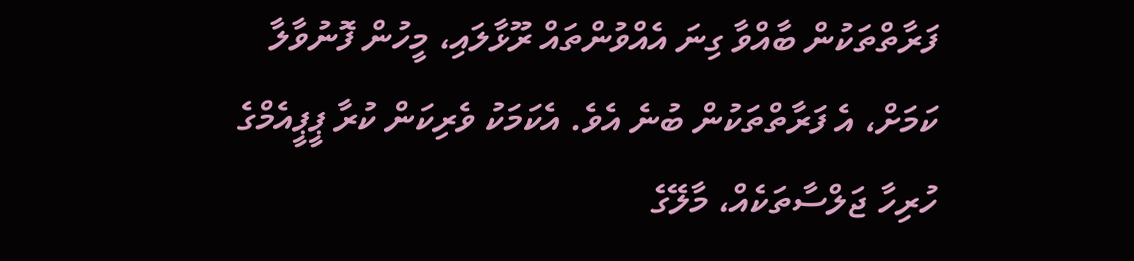ފަރާތްތަކުން ބާއްވާ ގިނަ އެއްވުންތައް ރޫޅާލައި، މީހުން ފޮނުވާލާ ކަމަށް، އެ ފަރާތްތަކުން ބުނެ އެވެ. އެކަމަކު ވެރިކަން ކުރާ ޕީޕީއެމްގެ ހުރިހާ ޖަލްސާތަކެއް، މާލޭގެ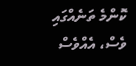ކޮންމެ ތަނެއްގައި ވެސް، އެއްވެސް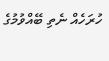ހުރަހެއް ނެތި ބޭއްވުމުގެ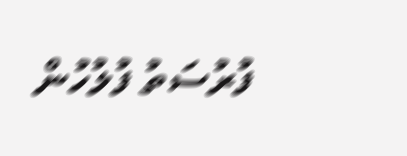ފުރުސަތު ފުލުހުން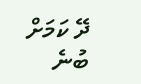ދޭ ކަމަށް ބުނެ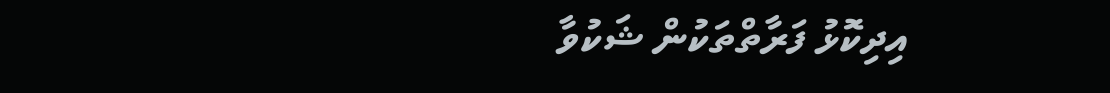އިދިކޮޅު ފަރާތްތަކުން ޝަކުވާ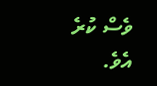ވެސް ކުރެ އެވެ.